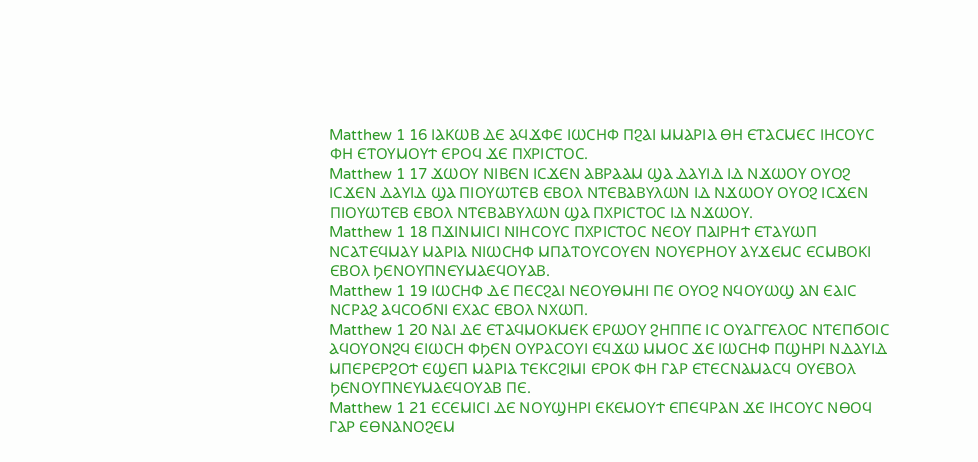Matthew 1 16 ⲒⲀⲔⲰⲂ ⲆⲈ ⲀϤϪⲪⲈ ⲒⲰⲤⲎⲪ ⲠϨⲀⲒ ⲘⲘⲀⲢⲒⲀ ⲐⲎ ⲈⲦⲀⲤⲘⲈⲤ ⲒⲎⲤⲞⲨⲤ ⲪⲎ ⲈⲦⲞⲨⲘⲞⲨϮ ⲈⲢⲞϤ ϪⲈ ⲠⲬⲢⲒⲤⲦⲞⲤ.
Matthew 1 17 ϪⲰⲞⲨ ⲚⲒⲂⲈⲚ ⲒⲤϪⲈⲚ ⲀⲂⲢⲀⲀⲘ ϢⲀ ⲆⲀⲨⲒⲆ ⲒⲆ ⲚϪⲰⲞⲨ ⲞⲨⲞϨ ⲒⲤϪⲈⲚ ⲆⲀⲨⲒⲆ ϢⲀ ⲠⲒⲞⲨⲰⲦⲈⲂ ⲈⲂⲞⲖ ⲚⲦⲈⲂⲀⲂⲨⲖⲰⲚ ⲒⲆ ⲚϪⲰⲞⲨ ⲞⲨⲞϨ ⲒⲤϪⲈⲚ ⲠⲒⲞⲨⲰⲦⲈⲂ ⲈⲂⲞⲖ ⲚⲦⲈⲂⲀⲂⲨⲖⲰⲚ ϢⲀ ⲠⲬⲢⲒⲤⲦⲞⲤ ⲒⲆ ⲚϪⲰⲞⲨ.
Matthew 1 18 ⲠϪⲒⲚⲘⲒⲤⲒ ⲚⲒⲎⲤⲞⲨⲤ ⲠⲬⲢⲒⲤⲦⲞⲤ ⲚⲈⲞⲨ ⲠⲀⲒⲢⲎϮ ⲈⲦⲀⲨⲰⲠ ⲚⲤⲀⲦⲈϤⲘⲀⲨ ⲘⲀⲢⲒⲀ ⲚⲒⲰⲤⲎⲪ ⲘⲠⲀⲦⲞⲨⲤⲞⲨⲈⲚ ⲚⲞⲨⲈⲢⲎⲞⲨ ⲀⲨϪⲈⲘⲤ ⲈⲤⲘⲂⲞⲔⲒ ⲈⲂⲞⲖ ϦⲈⲚⲞⲨⲠⲚⲈⲨⲘⲀⲈϤⲞⲨⲀⲂ.
Matthew 1 19 ⲒⲰⲤⲎⲪ ⲆⲈ ⲠⲈⲤϨⲀⲒ ⲚⲈⲞⲨⲐⲘⲎⲒ ⲠⲈ ⲞⲨⲞϨ ⲚϤⲞⲨⲰϢ ⲀⲚ ⲈⲀⲒⲤ ⲚⲤⲢⲀϨ ⲀϤⲤⲞϬⲚⲒ ⲈⲬⲀⲤ ⲈⲂⲞⲖ ⲚⲬⲰⲠ.
Matthew 1 20 ⲚⲀⲒ ⲆⲈ ⲈⲦⲀϤⲘⲞⲔⲘⲈⲔ ⲈⲢⲰⲞⲨ ϨⲎⲠⲠⲈ ⲒⲤ ⲞⲨⲀⲄⲄⲈⲖⲞⲤ ⲚⲦⲈⲠϬⲞⲒⲤ ⲀϤⲞⲨⲞⲚϨϤ ⲈⲒⲰⲤⲎ ⲪϦⲈⲚ ⲞⲨⲢⲀⲤⲞⲨⲒ ⲈϤϪⲰ ⲘⲘⲞⲤ ϪⲈ ⲒⲰⲤⲎⲪ ⲠϢⲎⲢⲒ ⲚⲆⲀⲨⲒⲆ ⲘⲠⲈⲢⲈⲢϨⲞϮ ⲈϢⲈⲠ ⲘⲀⲢⲒⲀ ⲦⲈⲔⲤϨⲒⲘⲒ ⲈⲢⲞⲔ ⲪⲎ ⲄⲀⲢ ⲈⲦⲈⲤⲚⲀⲘⲀⲤϤ ⲞⲨⲈⲂⲞⲖ ϦⲈⲚⲞⲨⲠⲚⲈⲨⲘⲀⲈϤⲞⲨⲀⲂ ⲠⲈ.
Matthew 1 21 ⲈⲤⲈⲘⲒⲤⲒ ⲆⲈ ⲚⲞⲨϢⲎⲢⲒ ⲈⲔⲈⲘⲞⲨϮ ⲈⲠⲈϤⲢⲀⲚ ϪⲈ ⲒⲎⲤⲞⲨⲤ ⲚⲐⲞϤ ⲄⲀⲢ ⲈⲐⲚⲀⲚⲞϨⲈⲘ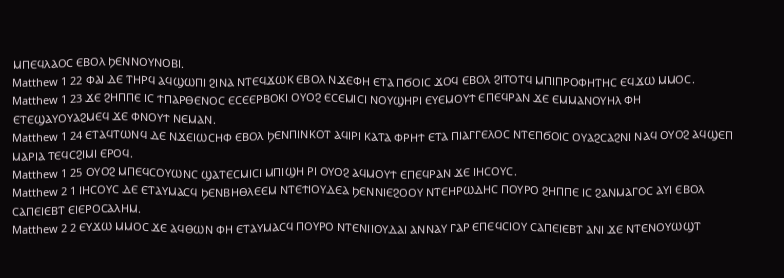ⲘⲠⲈϤⲖⲀⲞⲤ ⲈⲂⲞⲖ ϦⲈⲚⲚⲞⲨⲚⲞⲂⲒ.
Matthew 1 22 ⲪⲀⲒ ⲆⲈ ⲦⲎⲢϤ ⲀϤϢⲰⲠⲒ ϨⲒⲚⲀ ⲚⲦⲈϤϪⲰⲔ ⲈⲂⲞⲖ ⲚϪⲈⲪⲎ ⲈⲦⲀ ⲠϬⲞⲒⲤ ϪⲞϤ ⲈⲂⲞⲖ ϨⲒⲦⲞⲦϤ ⲘⲠⲒⲠⲢⲞⲪⲎⲦⲎⲤ ⲈϤϪⲰ ⲘⲘⲞⲤ.
Matthew 1 23 ϪⲈ ϨⲎⲠⲠⲈ ⲒⲤ ϮⲠⲀⲢⲐⲈⲚⲞⲤ ⲈⲤⲈⲈⲢⲂⲞⲔⲒ ⲞⲨⲞϨ ⲈⲤⲈⲘⲒⲤⲒ ⲚⲞⲨϢⲎⲢⲒ ⲈⲨⲈⲘⲞⲨϮ ⲈⲠⲈϤⲢⲀⲚ ϪⲈ ⲈⲘⲘⲀⲚⲞⲨⲎⲖ ⲪⲎ ⲈⲦⲈϢⲀⲨⲞⲨⲀϨⲘⲈϤ ϪⲈ ⲪⲚⲞⲨϮ ⲚⲈⲘⲀⲚ.
Matthew 1 24 ⲈⲦⲀϤⲦⲰⲚϤ ⲆⲈ ⲚϪⲈⲒⲰⲤⲎⲪ ⲈⲂⲞⲖ ϦⲈⲚⲠⲒⲚⲔⲞⲦ ⲀϤⲒⲢⲒ ⲔⲀⲦⲀ ⲪⲢⲎϮ ⲈⲦⲀ ⲠⲒⲀⲄⲄⲈⲖⲞⲤ ⲚⲦⲈⲠϬⲞⲒⲤ ⲞⲨⲀϨⲤⲀϨⲚⲒ ⲚⲀϤ ⲞⲨⲞϨ ⲀϤϢⲈⲠ ⲘⲀⲢⲒⲀ ⲦⲈϤⲤϨⲒⲘⲒ ⲈⲢⲞϤ.
Matthew 1 25 ⲞⲨⲞϨ ⲘⲠⲈϤⲤⲞⲨⲰⲚⲤ ϢⲀⲦⲈⲤⲘⲒⲤⲒ ⲘⲠⲒϢⲎ ⲢⲒ ⲞⲨⲞϨ ⲀϤⲘⲞⲨϮ ⲈⲠⲈϤⲢⲀⲚ ϪⲈ ⲒⲎⲤⲞⲨⲤ.
Matthew 2 1 ⲒⲎⲤⲞⲨⲤ ⲆⲈ ⲈⲦⲀⲨⲘⲀⲤϤ ϦⲈⲚⲂⲎⲐⲖⲈⲈⲘ ⲚⲦⲈϮⲒⲞⲨⲆⲈⲀ ϦⲈⲚⲚⲒⲈϨⲞⲞⲨ ⲚⲦⲈⲎⲢⲰⲆⲎⲤ ⲠⲞⲨⲢⲞ ϨⲎⲠⲠⲈ ⲒⲤ ϨⲀⲚⲘⲀⲄⲞⲤ ⲀⲨⲒ ⲈⲂⲞⲖ ⲤⲀⲠⲈⲒⲈⲂⲦ ⲈⲒⲈⲢⲞⲤⲀⲖⲎⲘ.
Matthew 2 2 ⲈⲨϪⲰ ⲘⲘⲞⲤ ϪⲈ ⲀϤⲐⲰⲚ ⲪⲎ ⲈⲦⲀⲨⲘⲀⲤϤ ⲠⲞⲨⲢⲞ ⲚⲦⲈⲚⲒⲒⲞⲨⲆⲀⲒ ⲀⲚⲚⲀⲨ ⲄⲀⲢ ⲈⲠⲈϤⲤⲒⲞⲨ ⲤⲀⲠⲈⲒⲈⲂⲦ ⲀⲚⲒ ϪⲈ ⲚⲦⲈⲚⲞⲨⲰϢⲦ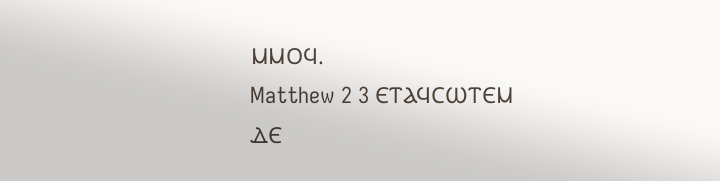ⲘⲘⲞϤ.
Matthew 2 3 ⲈⲦⲀϤⲤⲰⲦⲈⲘ ⲆⲈ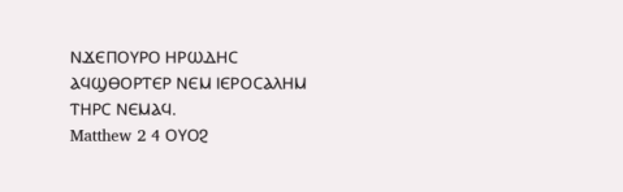ⲚϪⲈⲠⲞⲨⲢⲞ ⲎⲢⲰⲆⲎⲤ ⲀϤϢⲐⲞⲢⲦⲈⲢ ⲚⲈⲘ ⲒⲈⲢⲞⲤⲀⲖⲎⲘ ⲦⲎⲢⲤ ⲚⲈⲘⲀϤ.
Matthew 2 4 ⲞⲨⲞϨ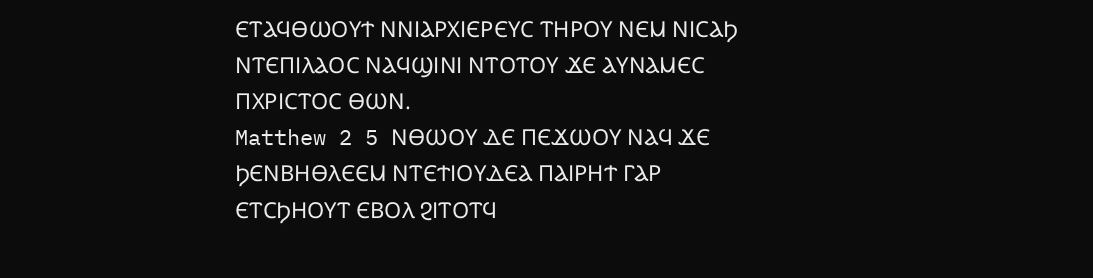ⲈⲦⲀϤⲐⲰⲞⲨϮ ⲚⲚⲒⲀⲢⲬⲒⲈⲢⲈⲨⲤ ⲦⲎⲢⲞⲨ ⲚⲈⲘ ⲚⲒⲤⲀϦ ⲚⲦⲈⲠⲒⲖⲀⲞⲤ ⲚⲀϤϢⲒⲚⲒ ⲚⲦⲞⲦⲞⲨ ϪⲈ ⲀⲨⲚⲀⲘⲈⲤ ⲠⲬⲢⲒⲤⲦⲞⲤ ⲐⲰⲚ.
Matthew 2 5 ⲚⲐⲰⲞⲨ ⲆⲈ ⲠⲈϪⲰⲞⲨ ⲚⲀϤ ϪⲈ ϦⲈⲚⲂⲎⲐⲖⲈⲈⲘ ⲚⲦⲈϮⲒⲞⲨⲆⲈⲀ ⲠⲀⲒⲢⲎϮ ⲄⲀⲢ ⲈⲦⲤϦⲎⲞⲨⲦ ⲈⲂⲞⲖ ϨⲒⲦⲞⲦϤ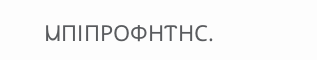ⲘⲠⲒⲠⲢⲞⲪⲎⲦⲎⲤ.